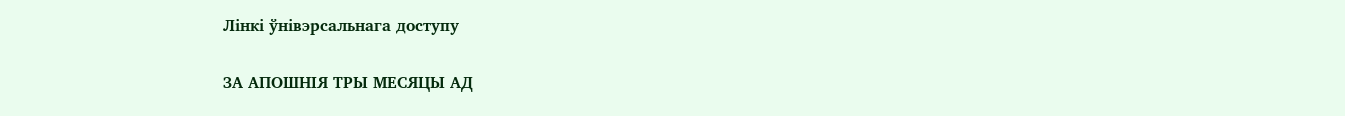Лінкі ўнівэрсальнага доступу

ЗА АПОШНІЯ ТРЫ МЕСЯЦЫ АД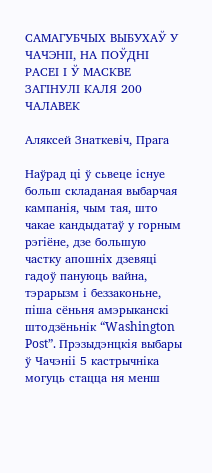САМАГУБЧЫХ ВЫБУХАЎ У ЧАЧЭНІІ, НА ПОЎДНІ РАСЕІ І Ў МАСКВЕ ЗАГІНУЛІ КАЛЯ 200 ЧАЛАВЕК

Аляксей Знаткевіч, Прага

Наўрад ці ў сьвеце існуе больш складаная выбарчая кампанія, чым тая, што чакае кандыдатаў у горным рэгіёне, дзе большую частку апошніх дзевяці гадоў пануюць вайна, тэрарызм і беззаконьне, піша сёньня амэрыканскі штодзёньнік “Washington Post”. Прэзыдэнцкія выбары ў Чачэніі 5 кастрычніка могуць стацца ня менш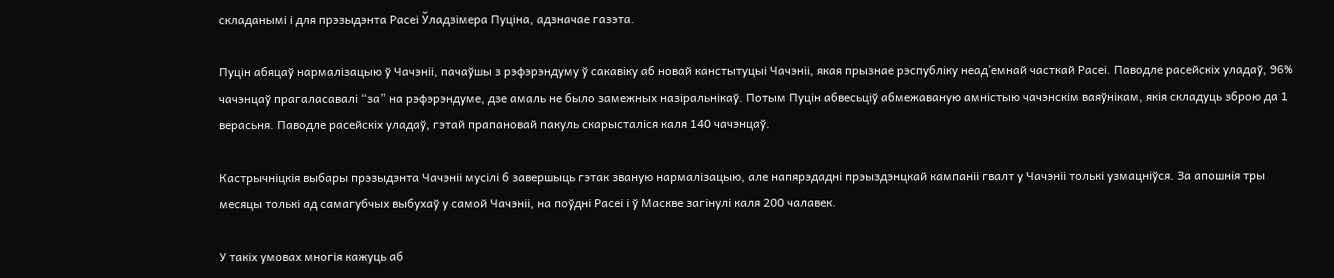складанымі і для прэзыдэнта Расеі Ўладзімера Пуціна, адзначае газэта.

Пуцін абяцаў нармалізацыю ў Чачэніі, пачаўшы з рэфэрэндуму ў сакавіку аб новай канстытуцыі Чачэніі, якая прызнае рэспубліку неад’емнай часткай Расеі. Паводле расейскіх уладаў, 96% чачэнцаў прагаласавалі “за” на рэфэрэндуме, дзе амаль не было замежных назіральнікаў. Потым Пуцін абвесьціў абмежаваную амністыю чачэнскім ваяўнікам, якія складуць зброю да 1 верасьня. Паводле расейскіх уладаў, гэтай прапановай пакуль скарысталіся каля 140 чачэнцаў.

Кастрычніцкія выбары прэзыдэнта Чачэніі мусілі б завершыць гэтак званую нармалізацыю, але напярэдадні прэыздэнцкай кампаніі гвалт у Чачэніі толькі узмацніўся. За апошнія тры месяцы толькі ад самагубчых выбухаў у самой Чачэніі, на поўдні Расеі і ў Маскве загінулі каля 200 чалавек.

У такіх умовах многія кажуць аб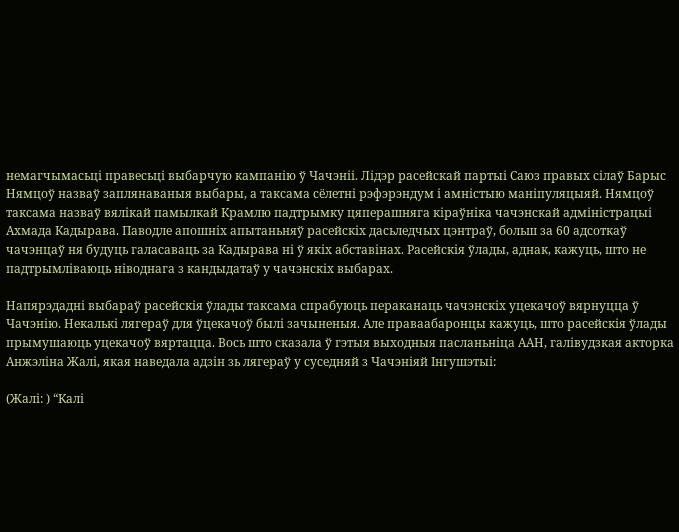немагчымасьці правесьці выбарчую кампанію ў Чачэніі. Лідэр расейскай партыі Саюз правых сілаў Барыс Нямцоў назваў заплянаваныя выбары, а таксама сёлетні рэфэрэндум і амністыю маніпуляцыяй. Нямцоў таксама назваў вялікай памылкай Крамлю падтрымку цяперашняга кіраўніка чачэнскай адміністрацыі Ахмада Кадырава. Паводле апошніх апытаньняў расейскіх дасьледчых цэнтраў, больш за 60 адсоткаў чачэнцаў ня будуць галасаваць за Кадырава ні ў якіх абставінах. Расейскія ўлады, аднак, кажуць, што не падтрымліваюць ніводнага з кандыдатаў у чачэнскіх выбарах.

Напярэдадні выбараў расейскія ўлады таксама спрабуюць пераканаць чачэнскіх уцекачоў вярнуцца ў Чачэнію. Некалькі лягераў для ўцекачоў былі зачыненыя. Але праваабаронцы кажуць, што расейскія ўлады прымушаюць уцекачоў вяртацца. Вось што сказала ў гэтыя выходныя пасланьніца ААН, галівудзкая акторка Анжэліна Жалі, якая наведала адзін зь лягераў у суседняй з Чачэніяй Інгушэтыі:

(Жалі: ) “Калі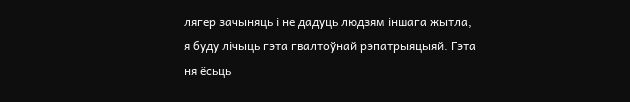лягер зачыняць і не дадуць людзям іншага жытла, я буду лічыць гэта гвалтоўнай рэпатрыяцыяй. Гэта ня ёсьць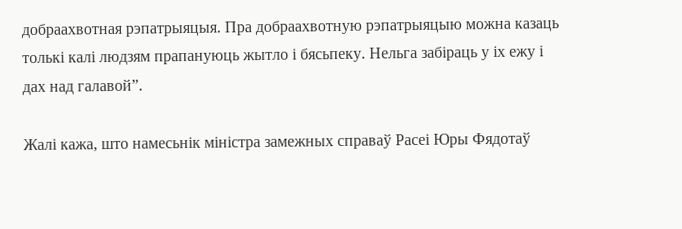добраахвотная рэпатрыяцыя. Пра добраахвотную рэпатрыяцыю можна казаць толькі калі людзям прапануюць жытло і бясьпеку. Нельга забіраць у іх ежу і дах над галавой”.

Жалі кажа, што намесьнік міністра замежных справаў Расеі Юры Фядотаў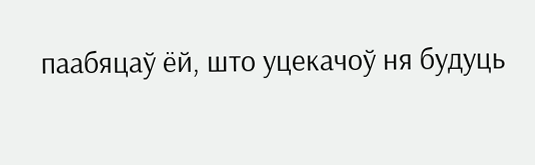паабяцаў ёй, што уцекачоў ня будуць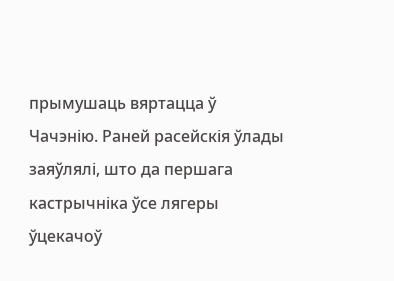прымушаць вяртацца ў Чачэнію. Раней расейскія ўлады заяўлялі, што да першага кастрычніка ўсе лягеры ўцекачоў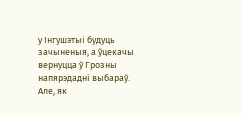у Інгушэтыі будуць зачыненыя, а ўцекачы вернуцца ў Грозны напярэдадні выбараў. Але, як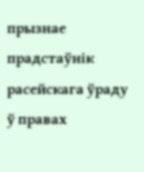прызнае прадстаўнік расейскага ўраду ў правах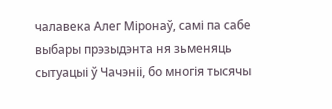чалавека Алег Міронаў, самі па сабе выбары прэзыдэнта ня зьменяць сытуацыі ў Чачэніі, бо многія тысячы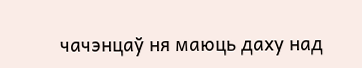чачэнцаў ня маюць даху над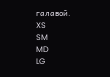галавой.
XS
SM
MD
LG